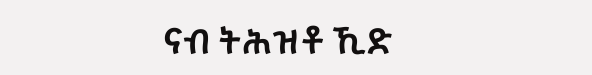ናብ ትሕዝቶ ኺድ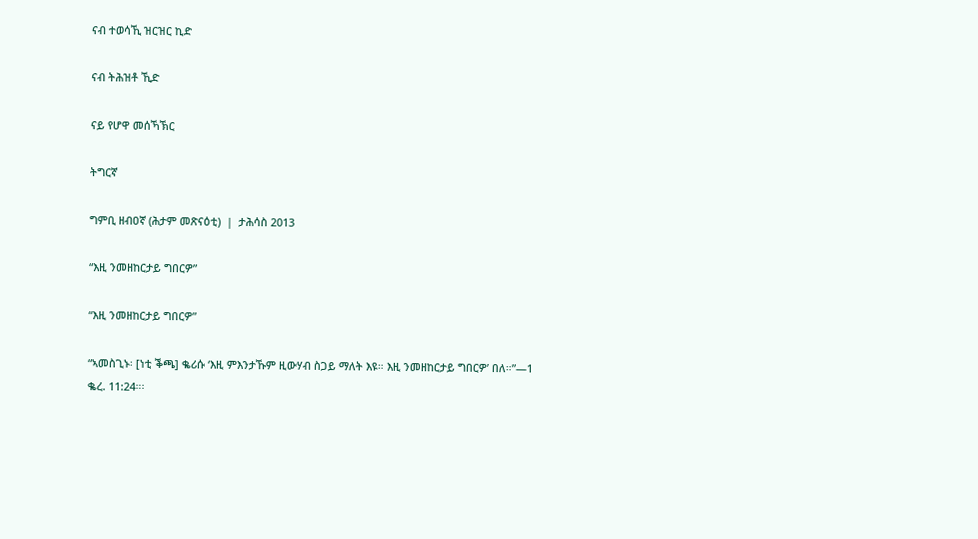ናብ ተወሳኺ ዝርዝር ኪድ

ናብ ትሕዝቶ ኺድ

ናይ የሆዋ መሰኻኽር

ትግርኛ

ግምቢ ዘብዐኛ (ሕታም መጽናዕቲ)  |  ታሕሳስ 2013

“እዚ ንመዘከርታይ ግበርዎ”

“እዚ ንመዘከርታይ ግበርዎ”

“ኣመስጊኑ፡ [ነቲ ቕጫ] ቈሪሱ ‘እዚ ምእንታኹም ዚውሃብ ስጋይ ማለት እዩ። እዚ ንመዘከርታይ ግበርዎ’ በለ።”—1 ቈረ. 11:24።፡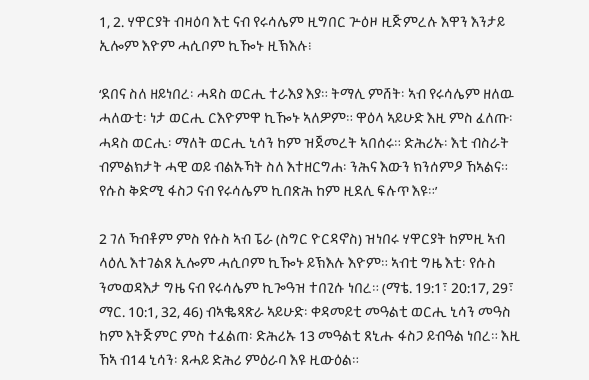1, 2. ሃዋርያት ብዛዕባ እቲ ናብ የሩሳሌም ዚግበር ጕዕዞ ዚጅምረሉ እዋን እንታይ ኢሎም እዮም ሓሲቦም ኪዀኑ ዚኽእሉ፧

‘ደበና ስለ ዘይነበረ፡ ሓዳስ ወርሒ ተራእያ እያ። ትማሊ ምሸት፡ ኣብ የሩሳሌም ዘለዉ ሓለውቲ፡ ነታ ወርሒ ርእዮምዋ ኪዀኑ ኣለዎም። ዋዕላ ኣይሁድ እዚ ምስ ፈለጡ፡ ሓዳስ ወርሒ፡ ማለት ወርሒ ኒሳን ከም ዝጀመረት ኣበሰሩ። ድሕሪኡ፡ እቲ ብስራት ብምልክታት ሓዊ ወይ ብልኡኻት ስለ እተዘርግሐ፡ ንሕና እውን ክንሰምዖ ኸኣልና። የሱስ ቅድሚ ፋስጋ ናብ የሩሳሌም ኪበጽሕ ከም ዚደሊ ፍሉጥ እዩ።’

2 ገለ ኻብቶም ምስ የሱስ ኣብ ፔራ (ስግር ዮርዳኖስ) ዝነበሩ ሃዋርያት ከምዚ ኣብ ላዕሊ እተገልጸ ኢሎም ሓሲቦም ኪዀኑ ይኽእሉ እዮም። ኣብቲ ግዜ እቲ፡ የሱስ ንመወዳእታ ግዜ ናብ የሩሳሌም ኪጐዓዝ ተበጊሱ ነበረ። (ማቴ. 19:1፣ 20:17, 29፣ ማር. 10:1, 32, 46) ብኣቈጻጽራ ኣይሁድ፡ ቀዳመይቲ መዓልቲ ወርሒ ኒሳን መዓስ ከም እትጅምር ምስ ተፈልጠ፡ ድሕሪኡ 13 መዓልቲ ጸኒሑ ፋስጋ ይብዓል ነበረ። እዚ ኸኣ ብ14 ኒሳን፡ ጸሓይ ድሕሪ ምዕራባ እዩ ዚውዕል።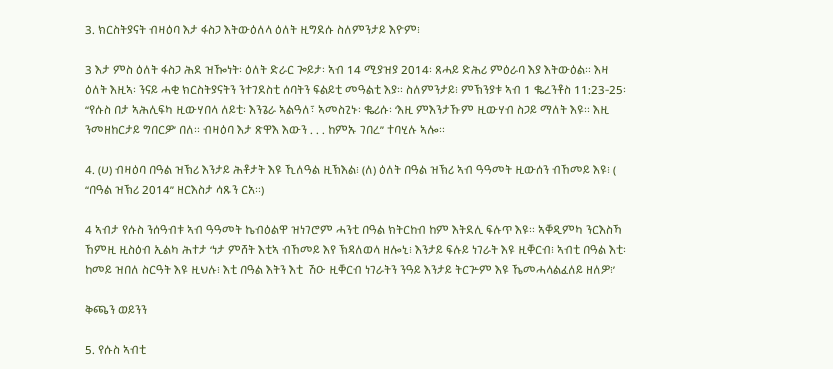3. ክርስትያናት ብዛዕባ እታ ፋስጋ እትውዕለላ ዕለት ዚግደሱ ስለምንታይ እዮም፧

3 እታ ምስ ዕለት ፋስጋ ሕደ ዝዀነት፡ ዕለት ድራር ጐይታ፡ ኣብ 14 ሚያዝያ 2014፡ ጸሓይ ድሕሪ ምዕራባ እያ እትውዕል። እዛ ዕለት እዚኣ፡ ንናይ ሓቂ ክርስትያናትን ንተገደስቲ ሰባትን ፍልይቲ መዓልቲ እያ። ስለምንታይ፧ ምኽንያቱ ኣብ 1 ቈረንቶስ 11:23-25፡ “የሱስ በታ ኣሕሊፍካ ዚውሃበላ ለይቲ፡ እንጌራ ኣልዓለ፣ ኣመስጊኑ፡ ቈሪሱ፡ ‘እዚ ምእንታኹም ዚውሃብ ስጋይ ማለት እዩ። እዚ ንመዘከርታይ ግበርዎ’ በለ። ብዛዕባ እታ ጽዋእ እውን . . . ከምኡ ገበረ” ተባሂሉ ኣሎ።

4. (ሀ) ብዛዕባ በዓል ዝኽሪ እንታይ ሕቶታት እዩ ኺለዓል ዚኽእል፧ (ለ) ዕለት በዓል ዝኽሪ ኣብ ዓዓመት ዚውሰን ብኸመይ እዩ፧ ( “በዓል ዝኽሪ 2014” ዘርእስታ ሳጹን ርአ።)

4 ኣብታ የሱስ ንሰዓብቱ ኣብ ዓዓመት ኬብዕልዋ ዝነገሮም ሓንቲ በዓል ክትርከብ ከም እትደሊ ፍሉጥ እዩ። ኣቐዲምካ ንርእስኻ ኸምዚ ዚስዕብ ኢልካ ሕተታ ‘ነታ ምሸት እቲኣ ብኸመይ እየ ኽዳለወላ ዘሎኒ፧ እንታይ ፍሉይ ነገራት እዩ ዚቐርብ፧ ኣብቲ በዓል እቲ፡ ከመይ ዝበለ ስርዓት እዩ ዚህሉ፧ እቲ በዓል እትን እቲ  ሽዑ ዚቐርብ ነገራትን ንዓይ እንታይ ትርጕም እዩ ኼመሓላልፈለይ ዘለዎ፧’

ቅጫን ወይንን

5. የሱስ ኣብቲ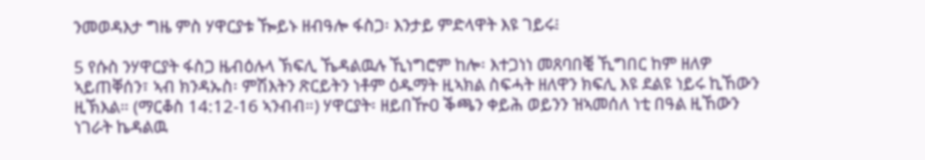ንመወዳእታ ግዜ ምስ ሃዋርያቱ ዀይኑ ዘብዓሎ ፋስጋ፡ እንታይ ምድላዋት እዩ ገይሩ፧

5 የሱስ ንሃዋርያት ፋስጋ ዜብዕሉላ ኽፍሊ ኼዳልዉሉ ኺነግሮም ከሎ፡ እተጋነነ መጸባበቒ ኺግበር ከም ዘለዎ ኣይጠቐሰን፣ ኣብ ክንዳኡስ፡ ምሽእትን ጽርይትን ነቶም ዕዱማት ዚኣክል ስፍሓት ዘለዋን ክፍሊ እዩ ደልዩ ነይሩ ኪኸውን ዚኽእል። (ማርቆስ 14:12-16 ኣንብብ።) ሃዋርያት፡ ዘይበዅዐ ቕጫን ቀይሕ ወይንን ዝኣመሰለ ነቲ በዓል ዚኸውን ነገራት ኬዳልዉ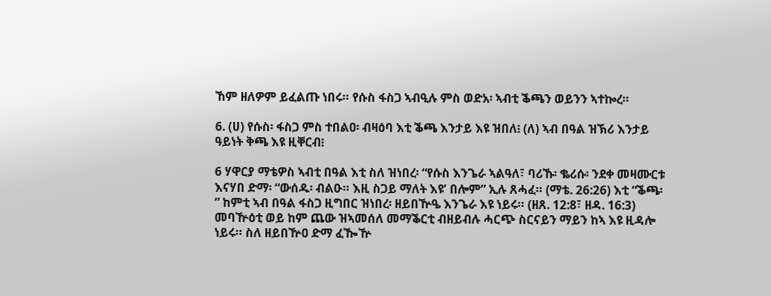ኸም ዘለዎም ይፈልጡ ነበሩ። የሱስ ፋስጋ ኣብዒሉ ምስ ወድአ፡ ኣብቲ ቕጫን ወይንን ኣተኰረ።

6. (ሀ) የሱስ፡ ፋስጋ ምስ ተበልዐ፡ ብዛዕባ እቲ ቕጫ እንታይ እዩ ዝበለ፧ (ለ) ኣብ በዓል ዝኽሪ እንታይ ዓይነት ቅጫ እዩ ዚቐርብ፧

6 ሃዋርያ ማቴዎስ ኣብቲ በዓል እቲ ስለ ዝነበረ፡ “የሱስ እንጌራ ኣልዓለ፣ ባሪኹ፡ ቈሪሱ፡ ንደቀ መዛሙርቱ እናሃበ ድማ፡ “ውሰዱ፡ ብልዑ። እዚ ስጋይ ማለት እዩ’ በሎም” ኢሉ ጸሓፈ። (ማቴ. 26:26) እቲ “ቕጫ፡” ከምቲ ኣብ በዓል ፋስጋ ዚግበር ዝነበረ፡ ዘይበዅዔ እንጌራ እዩ ነይሩ። (ዘጸ. 12:8፣ ዘዳ. 16:3) መባዅዕቲ ወይ ከም ጨው ዝኣመሰለ መማቕርቲ ብዘይብሉ ሓርጭ ስርናይን ማይን ከኣ እዩ ዚዳሎ ነይሩ። ስለ ዘይበዅዐ ድማ ፈዀዅ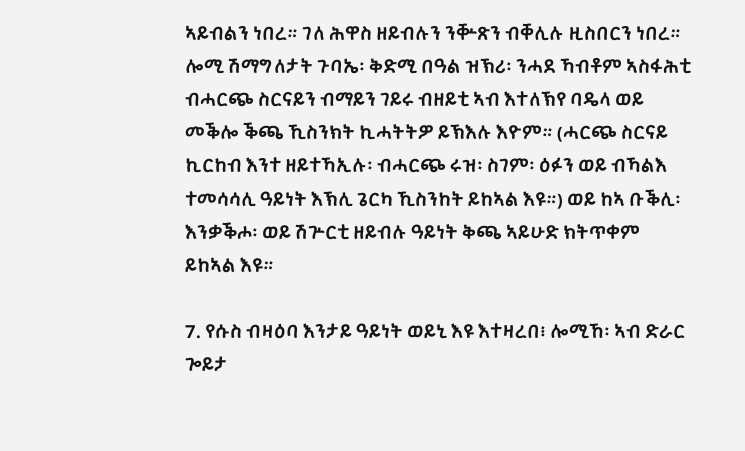ኣይብልን ነበረ። ገለ ሕዋስ ዘይብሉን ንቝጽን ብቐሊሉ ዚስበርን ነበረ። ሎሚ ሽማግለታት ጉባኤ፡ ቅድሚ በዓል ዝኽሪ፡ ንሓደ ኻብቶም ኣስፋሕቲ ብሓርጭ ስርናይን ብማይን ገይሩ ብዘይቲ ኣብ እተለኽየ ባዴላ ወይ መቕሎ ቕጫ ኺስንክት ኪሓትትዎ ይኽእሉ እዮም። (ሓርጭ ስርናይ ኪርከብ እንተ ዘይተኻኢሉ፡ ብሓርጭ ሩዝ፡ ስገም፡ ዕፉን ወይ ብኻልእ ተመሳሳሊ ዓይነት እኽሊ ጌርካ ኺስንከት ይከኣል እዩ።) ወይ ከኣ ቡቕሊ፡ እንቃቕሖ፡ ወይ ሽጕርቲ ዘይብሉ ዓይነት ቅጫ ኣይሁድ ክትጥቀም ይከኣል እዩ።

7. የሱስ ብዛዕባ እንታይ ዓይነት ወይኒ እዩ እተዛረበ፧ ሎሚኸ፡ ኣብ ድራር ጐይታ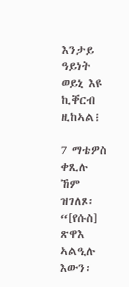እንታይ ዓይነት ወይኒ እዩ ኪቐርብ ዚከኣል፧

7 ማቴዎስ ቀጺሉ ኸም ዝገለጾ፡ “[የሱስ] ጽዋእ ኣልዒሉ እውን፡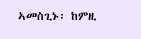ኣመስጊኑ፡ ከምዚ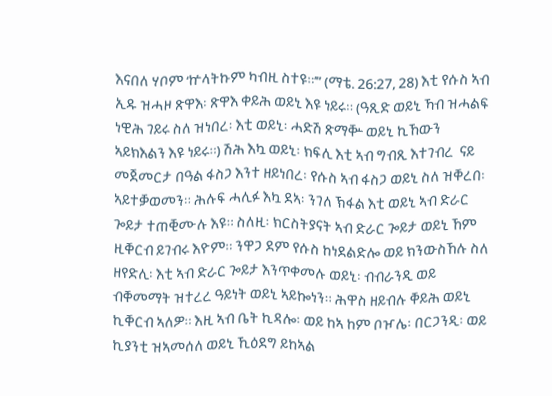እናበለ ሃቦም ‘ኵላትኩም ካብዚ ስተዩ።’” (ማቴ. 26:27, 28) እቲ የሱስ ኣብ ኢዱ ዝሓዞ ጽዋእ፡ ጽዋእ ቀይሕ ወይኒ እዩ ነይሩ። (ዓጺድ ወይኒ ኻብ ዝሓልፍ ነዊሕ ገይሩ ስለ ዝነበረ፡ እቲ ወይኒ፡ ሓድሽ ጽማቝ ወይኒ ኪኸውን ኣይክእልን እዩ ነይሩ።) ሽሕ እኳ ወይኒ፡ ክፍሊ እቲ ኣብ ግብጺ እተገብረ  ናይ መጀመርታ በዓል ፋስጋ እንተ ዘይነበረ፡ የሱስ ኣብ ፋስጋ ወይኒ ስለ ዝቐረበ፡ ኣይተቓወመን። ሕሉፍ ሓሊፉ እኳ ደኣ፡ ንገለ ኽፋል እቲ ወይኒ ኣብ ድራር ጐይታ ተጠቒሙሉ እዩ። ስለዚ፡ ክርስትያናት ኣብ ድራር ጐይታ ወይኒ ኸም ዚቐርብ ይገብሩ እዮም። ንዋጋ ደም የሱስ ከነደልድሎ ወይ ክንውስኸሉ ስለ ዘየድሊ፡ እቲ ኣብ ድራር ጐይታ እንጥቀመሉ ወይኒ፡ ብብራንዲ ወይ ብቐመማት ዝተረረ ዓይነት ወይኒ ኣይኰነን። ሕዋስ ዘይብሉ ቐይሕ ወይኒ ኪቐርብ ኣለዎ። እዚ ኣብ ቤት ኪዳሎ፡ ወይ ከኣ ከም ቦዦሌ፡ በርጋንዲ፡ ወይ ኪያንቲ ዝኣመሰለ ወይኒ ኺዕደግ ይከኣል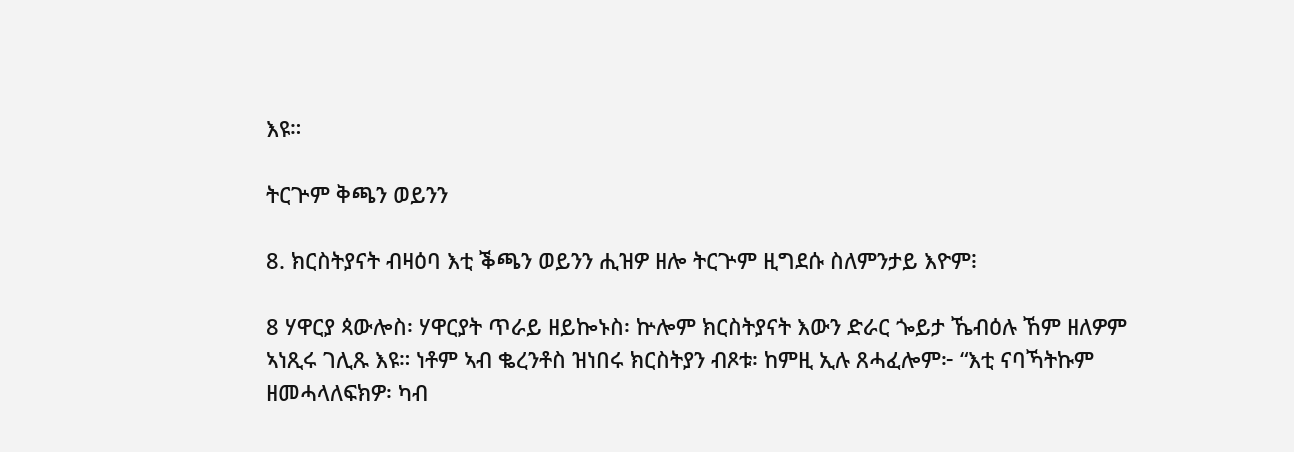እዩ።

ትርጕም ቅጫን ወይንን

8. ክርስትያናት ብዛዕባ እቲ ቕጫን ወይንን ሒዝዎ ዘሎ ትርጕም ዚግደሱ ስለምንታይ እዮም፧

8 ሃዋርያ ጳውሎስ፡ ሃዋርያት ጥራይ ዘይኰኑስ፡ ኵሎም ክርስትያናት እውን ድራር ጐይታ ኼብዕሉ ኸም ዘለዎም ኣነጺሩ ገሊጹ እዩ። ነቶም ኣብ ቈረንቶስ ዝነበሩ ክርስትያን ብጾቱ፡ ከምዚ ኢሉ ጸሓፈሎም፦ “እቲ ናባኻትኩም ዘመሓላለፍክዎ፡ ካብ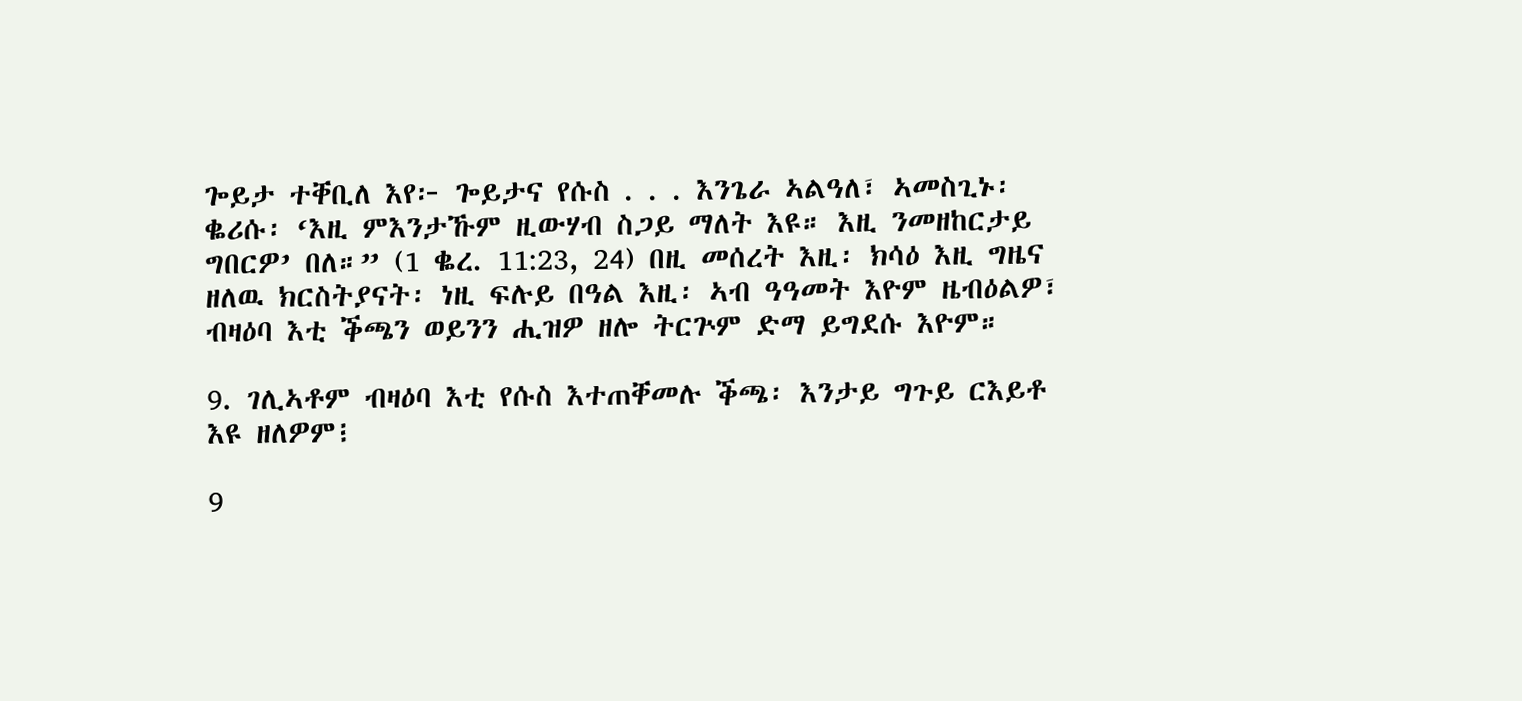ጐይታ ተቐቢለ እየ፦ ጐይታና የሱስ . . . እንጌራ ኣልዓለ፣ ኣመስጊኑ፡ ቈሪሱ፡ ‘እዚ ምእንታኹም ዚውሃብ ስጋይ ማለት እዩ። እዚ ንመዘከርታይ ግበርዎ’ በለ።” (1 ቈረ. 11:23, 24) በዚ መሰረት እዚ፡ ክሳዕ እዚ ግዜና ዘለዉ ክርስትያናት፡ ነዚ ፍሉይ በዓል እዚ፡ ኣብ ዓዓመት እዮም ዜብዕልዎ፣ ብዛዕባ እቲ ቕጫን ወይንን ሒዝዎ ዘሎ ትርጕም ድማ ይግደሱ እዮም።

9. ገሊኣቶም ብዛዕባ እቲ የሱስ እተጠቐመሉ ቕጫ፡ እንታይ ግጉይ ርእይቶ እዩ ዘለዎም፧

9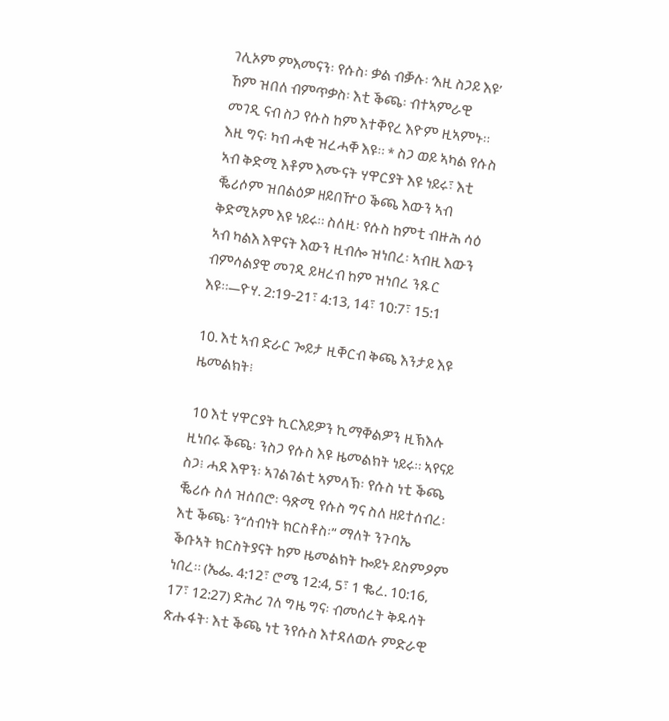ገሊኦም ምእመናን፡ የሱስ፡ ቃል ብቓሉ፡ ‘እዚ ስጋይ እዩ’ ኸም ዝበለ ብምጥቃስ፡ እቲ ቕጫ፡ ብተኣምራዊ መገዲ ናብ ስጋ የሱስ ከም እተቐየረ እዮም ዚኣምኑ። እዚ ግና፡ ካብ ሓቂ ዝረሓቐ እዩ። * ስጋ ወይ ኣካል የሱስ ኣብ ቅድሚ እቶም እሙናት ሃዋርያት እዩ ነይሩ፣ እቲ ቘሪሶም ዝበልዕዎ ዘይበዅዐ ቕጫ እውን ኣብ ቅድሚኦም እዩ ነይሩ። ስለዚ፡ የሱስ ከምቲ ብዙሕ ሳዕ ኣብ ካልእ እዋናት እውን ዚብሎ ዝነበረ፡ ኣብዚ እውን ብምሳልያዊ መገዲ ይዛረብ ከም ዝነበረ ንጹር እዩ።—ዮሃ. 2:19-21፣ 4:13, 14፣ 10:7፣ 15:1

10. እቲ ኣብ ድራር ጐይታ ዚቐርብ ቅጫ እንታይ እዩ ዜመልክት፧

 10 እቲ ሃዋርያት ኪርእይዎን ኪማቐልዎን ዚኽእሉ ዚነበሩ ቕጫ፡ ንስጋ የሱስ እዩ ዜመልክት ነይሩ። ኣየናይ ስጋ፧ ሓደ እዋን፡ ኣገልገልቲ ኣምላኽ፡ የሱስ ነቲ ቕጫ ቘሪሱ ስለ ዝሰበሮ፡ ዓጽሚ የሱስ ግና ስለ ዘይተሰብረ፡ እቲ ቕጫ፡ ን“ሰብነት ክርስቶስ፡” ማለት ንጉባኤ ቕቡኣት ክርስትያናት ከም ዜመልክት ኰይኑ ይስምዖም ነበረ። (ኤፌ. 4:12፣ ሮሜ 12:4, 5፣ 1 ቈረ. 10:16, 17፣ 12:27) ድሕሪ ገለ ግዜ ግና፡ ብመሰረት ቅዱሳት ጽሑፋት፡ እቲ ቕጫ ነቲ ንየሱስ እተዳለወሉ ምድራዊ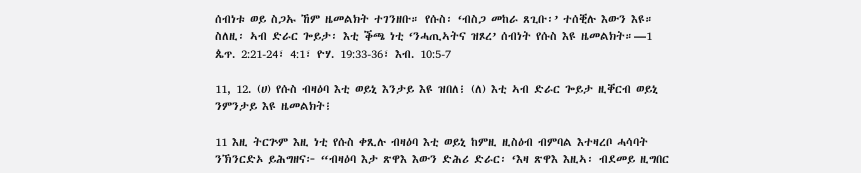ሰብነቱ ወይ ስጋኡ ኸም ዜመልክት ተገንዘቡ። የሱስ፡ ‘ብስጋ መከራ ጸጊቡ፡’ ተሰቒሉ እውን እዩ። ስለዚ፡ ኣብ ድራር ጐይታ፡ እቲ ቕጫ ነቲ ‘ንሓጢኣትና ዝጾረ’ ሰብነት የሱስ እዩ ዜመልክት።—1 ጴጥ. 2:21-24፣ 4:1፣ ዮሃ. 19:33-36፣ እብ. 10:5-7

11, 12. (ሀ) የሱስ ብዛዕባ እቲ ወይኒ እንታይ እዩ ዝበለ፧ (ለ) እቲ ኣብ ድራር ጐይታ ዚቐርብ ወይኒ ንምንታይ እዩ ዜመልክት፧

11 እዚ ትርጕም እዚ ነቲ የሱስ ቀጺሉ ብዛዕባ እቲ ወይኒ ከምዚ ዚስዕብ ብምባል እተዛረቦ ሓሳባት ንኽንርድኦ ይሕግዘና፦ “ብዛዕባ እታ ጽዋእ እውን ድሕሪ ድራር፡ ‘እዛ ጽዋእ እዚኣ፡ ብደመይ ዚግበር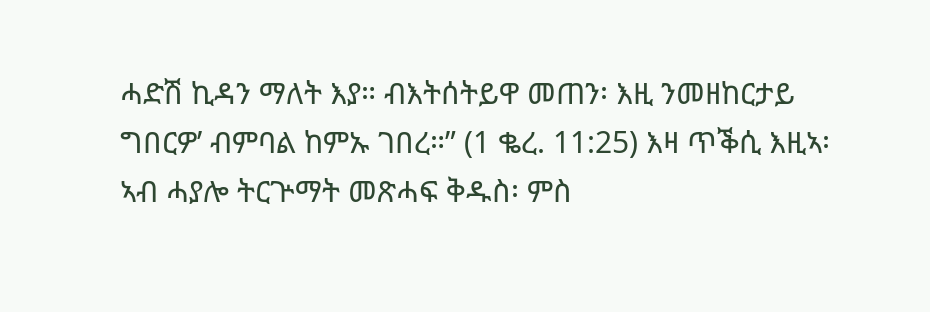ሓድሽ ኪዳን ማለት እያ። ብእትሰትይዋ መጠን፡ እዚ ንመዘከርታይ ግበርዎ’ ብምባል ከምኡ ገበረ።” (1 ቈረ. 11:25) እዛ ጥቕሲ እዚኣ፡ ኣብ ሓያሎ ትርጕማት መጽሓፍ ቅዱስ፡ ምስ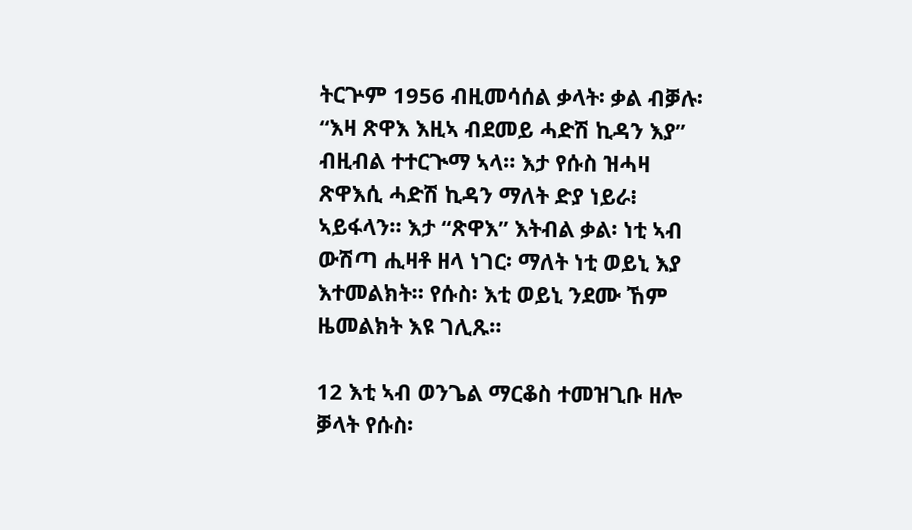ትርጕም 1956 ብዚመሳሰል ቃላት፡ ቃል ብቓሉ፡ “እዛ ጽዋእ እዚኣ ብደመይ ሓድሽ ኪዳን እያ” ብዚብል ተተርጒማ ኣላ። እታ የሱስ ዝሓዛ ጽዋእሲ ሓድሽ ኪዳን ማለት ድያ ነይራ፧ ኣይፋላን። እታ “ጽዋእ” እትብል ቃል፡ ነቲ ኣብ ውሽጣ ሒዛቶ ዘላ ነገር፡ ማለት ነቲ ወይኒ እያ እተመልክት። የሱስ፡ እቲ ወይኒ ንደሙ ኸም ዜመልክት እዩ ገሊጹ።

12 እቲ ኣብ ወንጌል ማርቆስ ተመዝጊቡ ዘሎ ቓላት የሱስ፡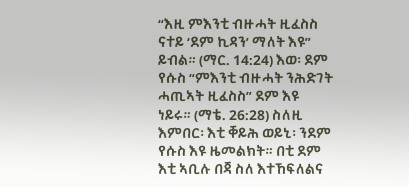“እዚ ምእንቲ ብዙሓት ዚፈስስ ናተይ ‘ደም ኪዳን’ ማለት እዩ” ይብል። (ማር. 14:24) እወ፡ ደም የሱስ “ምእንቲ ብዙሓት ንሕድገት ሓጢኣት ዚፈስስ” ደም እዩ ነይሩ። (ማቴ. 26:28) ስለዚ እምበር፡ እቲ ቐይሕ ወይኒ፡ ንደም የሱስ እዩ ዜመልክት። በቲ ደም እቲ ኣቢሉ በጃ ስለ እተኸፍለልና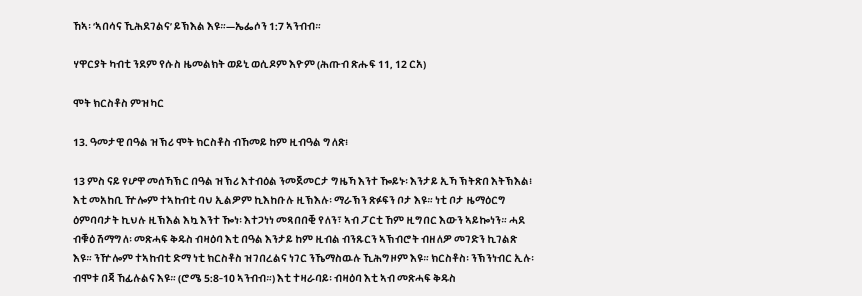ኸኣ፡ ‘ኣበሳና ኺሕደገልና’ ይኽእል እዩ።—ኤፌሶን 1:7 ኣንብብ።

ሃዋርያት ካብቲ ንደም የሱስ ዜመልክት ወይኒ ወሲዶም እዮም (ሕጡብ ጽሑፍ 11, 12 ርአ)

ሞት ክርስቶስ ምዝካር

13. ዓመታዊ በዓል ዝኽሪ ሞት ክርስቶስ ብኸመይ ከም ዚብዓል ግለጽ፧

13 ምስ ናይ የሆዋ መሰኻኽር በዓል ዝኽሪ እተብዕል ንመጀመርታ ግዜኻ እንተ ዀይኑ፡ እንታይ ኢኻ ኽትጽበ እትኽእል፧ እቲ መአከቢ ዅሎም ተኣከብቲ ባህ ኢልዎም ኪእከቡሉ ዚኽእሉ፡ ማራኽን ጽፉፍን ቦታ እዩ። ነቲ ቦታ ዜማዕርግ ዕምባባታት ኪህሉ ዚኽእል እኳ እንተ ዀነ፡ እተጋነነ መጻበበቒ የለን፣ ኣብ ፓርቲ ኸም ዚግበር እውን ኣይኰነን። ሓደ ብቑዕ ሽማግለ፡ መጽሓፍ ቅዱስ ብዛዕባ እቲ በዓል እንታይ ከም ዚብል ብንጹርን ኣኽብሮት ብዘለዎ መገድን ኪገልጽ እዩ። ንዅሎም ተኣከብቲ ድማ ነቲ ክርስቶስ ዝገበረልና ነገር ንኼማስዉሉ ኺሕግዞም እዩ። ክርስቶስ፡ ንኽንነብር ኢሉ፡ ብሞቱ በጃ ኸፊሉልና እዩ። (ሮሜ 5:8-10 ኣንብብ።) እቲ ተዛራባይ፡ ብዛዕባ እቲ ኣብ መጽሓፍ ቅዱስ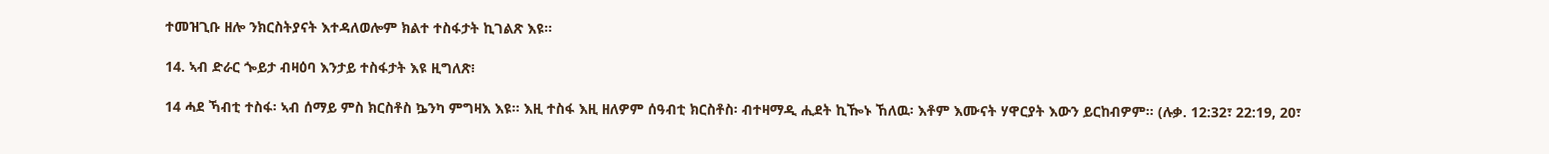ተመዝጊቡ ዘሎ ንክርስትያናት እተዳለወሎም ክልተ ተስፋታት ኪገልጽ እዩ።

14. ኣብ ድራር ጐይታ ብዛዕባ እንታይ ተስፋታት እዩ ዚግለጽ፧

14 ሓደ ኻብቲ ተስፋ፡ ኣብ ሰማይ ምስ ክርስቶስ ኴንካ ምግዛእ እዩ። እዚ ተስፋ እዚ ዘለዎም ሰዓብቲ ክርስቶስ፡ ብተዛማዲ ሒደት ኪዀኑ ኸለዉ፡ እቶም እሙናት ሃዋርያት እውን ይርከብዎም። (ሉቃ. 12:32፣ 22:19, 20፣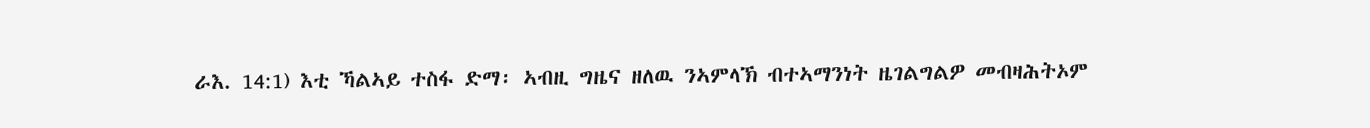ራእ. 14:1) እቲ ኻልኣይ ተስፋ ድማ፡ ኣብዚ ግዜና ዘለዉ ንኣምላኽ ብተኣማንነት ዜገልግልዎ መብዛሕትኦም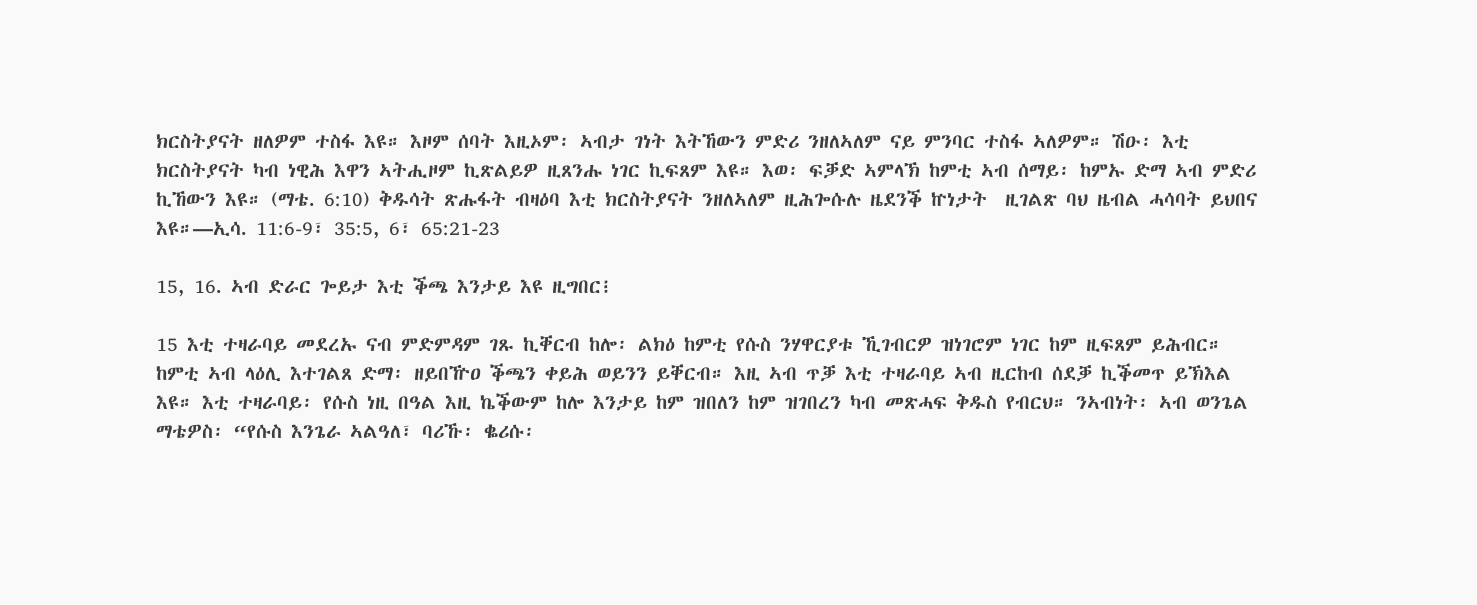ክርስትያናት ዘለዎም ተስፋ እዩ። እዞም ሰባት እዚኦም፡ ኣብታ ገነት እትኸውን ምድሪ ንዘለኣለም ናይ ምንባር ተስፋ ኣለዎም። ሽዑ፡ እቲ ክርስትያናት ካብ ነዊሕ እዋን ኣትሒዞም ኪጽልይዎ ዚጸንሑ ነገር ኪፍጸም እዩ። እወ፡ ፍቓድ ኣምላኽ ከምቲ ኣብ ሰማይ፡ ከምኡ ድማ ኣብ ምድሪ ኪኸውን እዩ። (ማቴ. 6:10) ቅዱሳት ጽሑፋት ብዛዕባ እቲ ክርስትያናት ንዘለኣለም ዚሕጐሱሉ ዜደንቕ ኵነታት  ዚገልጽ ባህ ዜብል ሓሳባት ይህበና እዩ።—ኢሳ. 11:6-9፣ 35:5, 6፣ 65:21-23

15, 16. ኣብ ድራር ጐይታ እቲ ቕጫ እንታይ እዩ ዚግበር፧

15 እቲ ተዛራባይ መደረኡ ናብ ምድምዳም ገጹ ኪቐርብ ከሎ፡ ልክዕ ከምቲ የሱስ ንሃዋርያቱ ኺገብርዎ ዝነገሮም ነገር ከም ዚፍጸም ይሕብር። ከምቲ ኣብ ላዕሊ እተገልጸ ድማ፡ ዘይበዅዐ ቕጫን ቀይሕ ወይንን ይቐርብ። እዚ ኣብ ጥቓ እቲ ተዛራባይ ኣብ ዚርከብ ሰደቓ ኪቕመጥ ይኽእል እዩ። እቲ ተዛራባይ፡ የሱስ ነዚ በዓል እዚ ኬቕውም ከሎ እንታይ ከም ዝበለን ከም ዝገበረን ካብ መጽሓፍ ቅዱስ የብርህ። ንኣብነት፡ ኣብ ወንጌል ማቴዎስ፡ “የሱስ እንጌራ ኣልዓለ፣ ባሪኹ፡ ቈሪሱ፡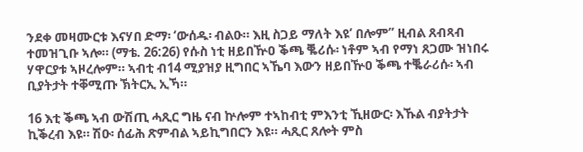ንደቀ መዛሙርቱ እናሃበ ድማ፡ ‘ውሰዱ፡ ብልዑ። እዚ ስጋይ ማለት እዩ’ በሎም” ዚብል ጸብጻብ ተመዝጊቡ ኣሎ። (ማቴ. 26:26) የሱስ ነቲ ዘይበዅዐ ቕጫ ቘሪሱ፡ ነቶም ኣብ የማነ ጸጋሙ ዝነበሩ ሃዋርያቱ ኣዞረሎም። ኣብቲ ብ14 ሚያዝያ ዚግበር ኣኼባ እውን ዘይበዅዐ ቕጫ ተቘራሪሱ፡ ኣብ ቢያትታት ተቐሚጡ ኽትርኢ ኢኻ።

16 እቲ ቕጫ ኣብ ውሽጢ ሓጺር ግዜ ናብ ኵሎም ተኣከብቲ ምእንቲ ኺዘውር፡ እኹል ብያትታት ኪቕረብ እዩ። ሽዑ፡ ሰፊሕ ጽምብል ኣይኪግበርን እዩ። ሓጺር ጸሎት ምስ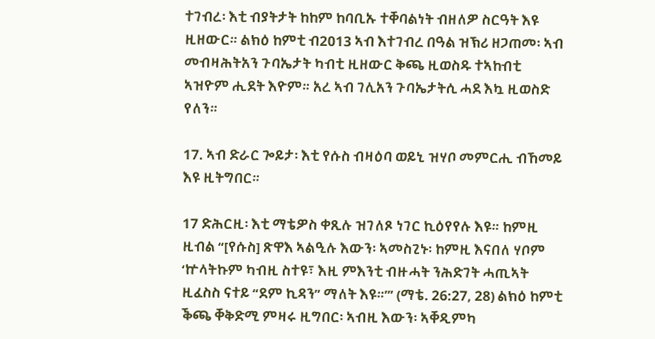ተገብረ፡ እቲ ብያትታት ከከም ከባቢኡ ተቐባልነት ብዘለዎ ስርዓት እዩ ዚዘውር። ልክዕ ከምቲ ብ2013 ኣብ እተገብረ በዓል ዝኽሪ ዘጋጠመ፡ ኣብ መብዛሕትአን ጉባኤታት ካብቲ ዚዘውር ቅጫ ዚወስዱ ተኣከብቲ ኣዝዮም ሒደት እዮም። አረ ኣብ ገሊአን ጉባኤታትሲ ሓደ እኳ ዚወስድ የለን።

17. ኣብ ድራር ጐይታ፡ እቲ የሱስ ብዛዕባ ወይኒ ዝሃቦ መምርሒ ብኸመይ እዩ ዚትግበር።

17 ድሕርዚ፡ እቲ ማቴዎስ ቀጺሉ ዝገለጾ ነገር ኪዕየየሉ እዩ። ከምዚ ዚብል “[የሱስ] ጽዋእ ኣልዒሉ እውን፡ ኣመስጊኑ፡ ከምዚ እናበለ ሃቦም ‘ኵላትኩም ካብዚ ስተዩ፣ እዚ ምእንቲ ብዙሓት ንሕድገት ሓጢኣት ዚፈስስ ናተይ “ደም ኪዳን” ማለት እዩ።’” (ማቴ. 26:27, 28) ልክዕ ከምቲ ቕጫ ቐቅድሚ ምዛሩ ዚግበር፡ ኣብዚ እውን፡ ኣቐዲምካ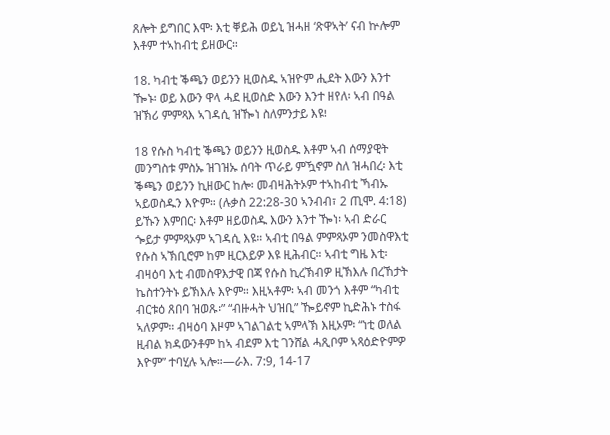ጸሎት ይግበር እሞ፡ እቲ ቐይሕ ወይኒ ዝሓዘ ‘ጽዋኣት’ ናብ ኵሎም እቶም ተኣከብቲ ይዘውር።

18. ካብቲ ቕጫን ወይንን ዚወስዱ ኣዝዮም ሒደት እውን እንተ ዀኑ፡ ወይ እውን ዋላ ሓደ ዚወስድ እውን እንተ ዘየለ፡ ኣብ በዓል ዝኽሪ ምምጻእ ኣገዳሲ ዝዀነ ስለምንታይ እዩ፧

18 የሱስ ካብቲ ቕጫን ወይንን ዚወስዱ እቶም ኣብ ሰማያዊት መንግስቱ ምስኡ ዝገዝኡ ሰባት ጥራይ ምዃኖም ስለ ዝሓበረ፡ እቲ ቕጫን ወይንን ኪዘውር ከሎ፡ መብዛሕትኦም ተኣከብቲ ኻብኡ ኣይወስዱን እዮም። (ሉቃስ 22:28-30 ኣንብብ፣ 2 ጢሞ. 4:18) ይኹን እምበር፡ እቶም ዘይወስዱ እውን እንተ ዀነ፡ ኣብ ድራር ጐይታ ምምጻኦም ኣገዳሲ እዩ። ኣብቲ በዓል ምምጻኦም ንመስዋእቲ የሱስ ኣኽቢሮም ከም ዚርእይዎ እዩ ዚሕብር። ኣብቲ ግዜ እቲ፡ ብዛዕባ እቲ ብመስዋእታዊ በጃ የሱስ ኪረኽብዎ ዚኽእሉ በረኸታት ኬስተንትኑ ይኽእሉ እዮም። እዚኣቶም፡ ኣብ መንጎ እቶም “ካብቲ ብርቱዕ ጸበባ ዝወጹ፡” “ብዙሓት ህዝቢ” ዀይኖም ኪድሕኑ ተስፋ ኣለዎም። ብዛዕባ እዞም ኣገልገልቲ ኣምላኽ እዚኦም፡ “ነቲ ወለል ዚብል ክዳውንቶም ከኣ ብደም እቲ ገንሸል ሓጺቦም ኣጻዕድዮምዎ እዮም” ተባሂሉ ኣሎ።—ራእ. 7:9, 14-17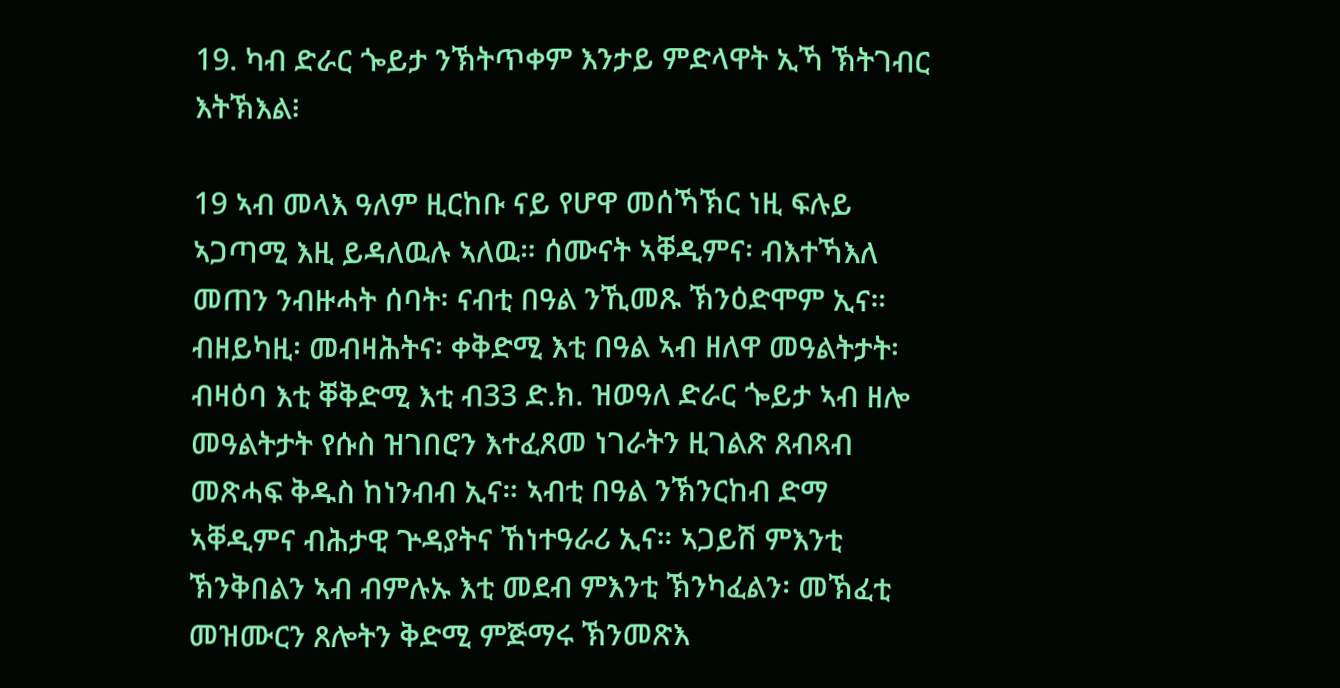19. ካብ ድራር ጐይታ ንኽትጥቀም እንታይ ምድላዋት ኢኻ ኽትገብር እትኽእል፧

19 ኣብ መላእ ዓለም ዚርከቡ ናይ የሆዋ መሰኻኽር ነዚ ፍሉይ ኣጋጣሚ እዚ ይዳለዉሉ ኣለዉ። ሰሙናት ኣቐዲምና፡ ብእተኻእለ መጠን ንብዙሓት ሰባት፡ ናብቲ በዓል ንኺመጹ ኽንዕድሞም ኢና። ብዘይካዚ፡ መብዛሕትና፡ ቀቅድሚ እቲ በዓል ኣብ ዘለዋ መዓልትታት፡ ብዛዕባ እቲ ቐቅድሚ እቲ ብ33 ድ.ክ. ዝወዓለ ድራር ጐይታ ኣብ ዘሎ መዓልትታት የሱስ ዝገበሮን እተፈጸመ ነገራትን ዚገልጽ ጸብጻብ መጽሓፍ ቅዱስ ከነንብብ ኢና። ኣብቲ በዓል ንኽንርከብ ድማ ኣቐዲምና ብሕታዊ ጕዳያትና ኸነተዓራሪ ኢና። ኣጋይሽ ምእንቲ ኽንቅበልን ኣብ ብምሉኡ እቲ መደብ ምእንቲ ኽንካፈልን፡ መኽፈቲ መዝሙርን ጸሎትን ቅድሚ ምጅማሩ ኽንመጽእ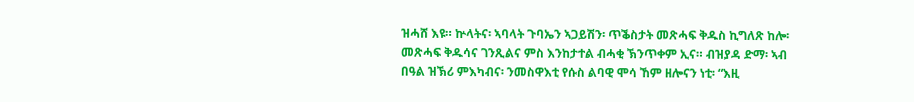ዝሓሸ እዩ። ኵላትና፡ ኣባላት ጉባኤን ኣጋይሽን፡ ጥቕስታት መጽሓፍ ቅዱስ ኪግለጽ ከሎ፡ መጽሓፍ ቅዱሳና ገንጺልና ምስ እንከታተል ብሓቂ ኽንጥቀም ኢና። ብዝያዳ ድማ፡ ኣብ በዓል ዝኽሪ ምእካብና፡ ንመስዋእቲ የሱስ ልባዊ ሞሳ ኸም ዘሎናን ነቲ፡ “እዚ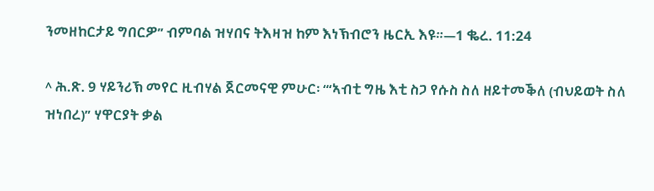ንመዘከርታይ ግበርዎ” ብምባል ዝሃበና ትእዛዝ ከም እነኽብሮን ዜርኢ እዩ።—1 ቈረ. 11:24

^ ሕ.ጽ. 9 ሃይንሪኽ መየር ዚብሃል ጀርመናዊ ምሁር፡ ‘“ኣብቲ ግዜ እቲ ስጋ የሱስ ስለ ዘይተመቕለ (ብህይወት ስለ ዝነበረ)” ሃዋርያት ቃል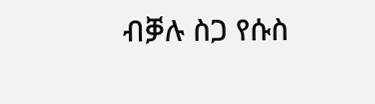ብቓሉ ስጋ የሱስ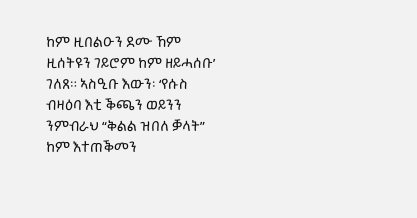ከም ዚበልዑን ደሙ ኸም ዚሰትዩን ገይሮም ከም ዘይሓሰቡ’ ገለጸ። ኣስዒቡ እውን፡ ‘የሱስ ብዛዕባ እቲ ቕጫን ወይንን ንምብራህ “ቅልል ዝበለ ቓላት” ከም እተጠቕመን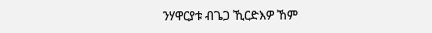ንሃዋርያቱ ብጌጋ ኺርድእዎ ኸም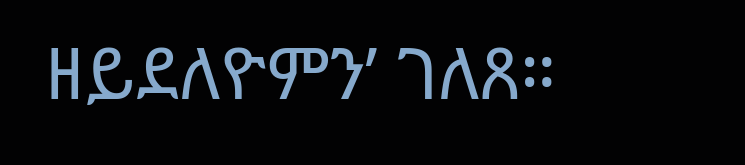ዘይደለዮምን’ ገለጸ።